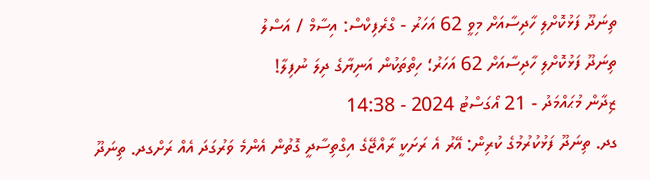ތިނަދޫ ފަޅުކޮށްލި ހާދިސާއަށް މިވީ 62 އަހަރު - ގްރެފިކްސް: އިސާމް / އަސްލު
ތިނަދޫ ފަޅުކޮށްލި ހާދިސާއަށް 62 އަހަރު؛ ހިތްތަކުން އަނިޔާގެ ދިލަ ނުފިލާ!
ޒިދާން މުޙައްމަދު - 21 އޯގަސްޓު 2024 - 14:38
ގދ. ތިނަދޫ ފަޅުކުރުމުގެ ކުރިން: އޭރު އެ ރަށަކީ ރާއްޖޭގެ އިގްތިސާދީ ގޮތުން އެންމެ ވަރުގަދަ އެއް ރަށްގދ. ތިނަދޫ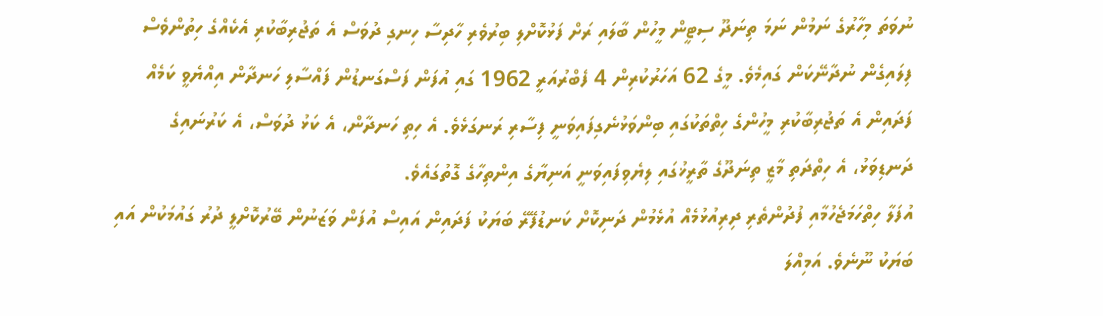ނުވަތަ މިހާރުގެ ނަމުން ނަމަ ތިނަދޫ ސިޓީން މީހުން ބާލައި ރަށް ފަޅުކޮށްލި ބިރުވެރި ހާދިސާ ހިނގި ދުވަސް އެ ތަޖުރިބާކުރި އެކެއްގެ ހިތުންވެސް ފިލައިގެން ނުދާނޭކަން ގައިމެވެ. މީގެ 62 އަހަރުކުރިން 4 ފެބްރުއަރީ 1962 ގައި އުފަން ފަސްގަނޑުން ފައްސާލި ހަނދާން އިއްޔެވީ ކަމެއް ފަދައިން އެ ތަޖުރިބާކުރި މީހުންގެ ހިތްތަކުގައި ބިންވަޅުނެގިފައިވަނީ ފިސާރި ރަނގަޅެވެ. އެ ހިތި ހަނދާން، އެ ކަޅު ދުވަސް، އެ ކަރުނައިގެ ދަނޑިވަޅު، އެ ހިތްދަތި މާޒީ ތިނަދޫގެ ތާރީޚުގައި ލިޔެވިފައިވަނީ އަނިޔާގެ އިންތިހާގެ ގޮތުގައެވެ.
އުފަލާ ހިތްހަމަޖެހުމާއި ފުދުންތެރި ދިރިއުޅުމެއް އުޅެމުން ދަނިކޮށް ކަނޑުފޭރޭ ބަޔަކު ފަދައިން އައިސް އުފަން ވަޒަނުން ބޭރުކޮށްލީ ދުރު ގައުމަކުން އައި ބަޔަކު ނޫނެވެ. އަމިއްލަ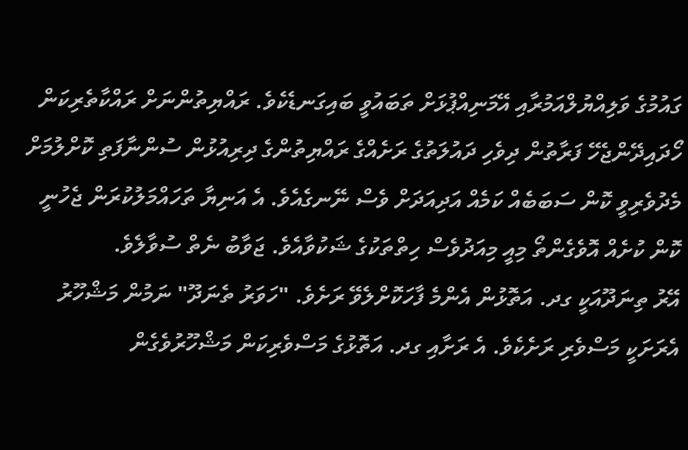ގައުމުގެ ވަލިއްޔުލްއަމުރާއި އޭމަނިއްޕުޅަށް ތަބައުވީ ބައިގަނޑެކެވެ. ރައްޔިތުންނަށް ރައްކާތެރިކަން ހޯދައިދޭންޖެހޭ ފަރާތުން ދިވެހި ދައުލަތުގެ ރަށެއްގެ ރައްޔިތުންގެ ދިރިއުޅުން ސުންނާފަތި ކޮށްލުމަށް މެދުވެރިވީ ކޮން ސަބަބެއް ކަމެއް އަދިއަދަށް ވެސް ނޭނގެއެވެ. އެ އަނިޔާ ތަހައްމަލުކުރަން ޖެހުނީ ކޮން ކުށެއް އޮވެގެންތޯ މިއީ މިއަދުވެސް ހިތްތަކުގެ ޝަކުވާއެވެ. ޖަވާބު ނެތް ސުވާލެވެ.
އޭރު ތިނަދޫއަކީ ގދ. އަތޮޅުން އެންމެ ފާހަކޮށްލެވޭ ރަށެވެ. "ހަވަރު ތެނަދޫ" ނަމުން މަޝްހޫރު އެރަށަކީ މަސްވެރި ރަށެކެވެ. އެ ރަށާއި ގދ. އަތޮޅުގެ މަސްވެރިކަން މަޝްހޫރުވެގެން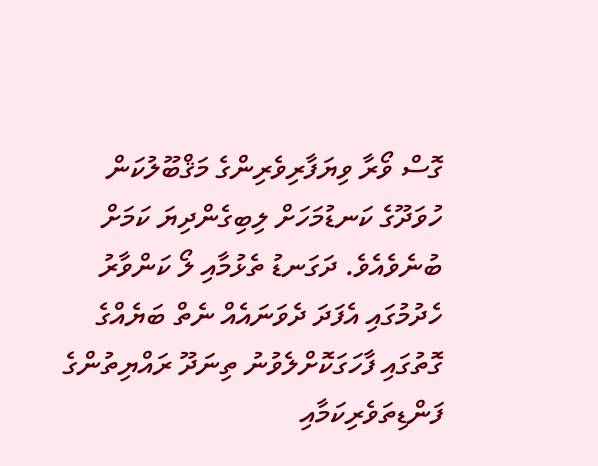ގޮސް ވޯރާ ވިޔަފާރިވެރިންގެ މަޤްބޫލުކަން ހުވަދޫގެ ކަނޑުމަހަށް ލިބިގެންދިޔަ ކަމަށް ބުނެވެއެވެ. ދަގަނޑު ތެޅުމާއި ލޯ ކަންވާރު ހެދުމުގައި އެފަދަ ދެވަނައެއް ނެތް ބަޔެއްގެ ގޮތުގައި ފާހަގަކޮށްލެވުނު ތިނަދޫ ރައްޔިތުންގެ ފަންޑިތަވެރިކަމާއި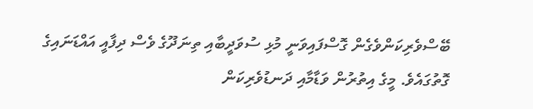ބޭސްވެރިކަންވެގެން ގޮސްފައިވަނީ މުޅި ސުވަދީބާއި ތިނަދޫގެ ވެސް ދިފާއީ އައްޑަނައިގެ ގޮތުގައެވެ. މީގެ އިތުރުން ވަޑާމާއި ދަނޑުވެރިކަން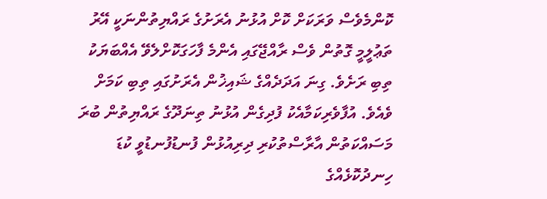ކޮންމެވެސް ވަރަކަށް ކޮށް އުޅުނު އެރަށުގެ ރައްޔިތުންނަކީ އޭރު ތަޢުލީމީ ގޮތުން ވެސް ރާއްޖޭގައި އެންމެ ފާހަގަކޮށްލެވޭ އެއްބަޔަކު ތިބި ރަށެވެ. ގިނަ އަދަދެއްގެ ޝައިޚުން އެރަށުގައި ތިބި ކަމަށް ވެއެވެ. އުފާވެރިކަމާއެކު ފުދިގެން އުޅުނު ތިނަދޫގެ ރައްޔިތުން ބުރަ މަސައްކަތުން އާރާސްތުކުރި ދިރިއުޅުން ފުނޑުފުނޑުވީ ކުޑަ ހިނދުކޮޅެއްގެ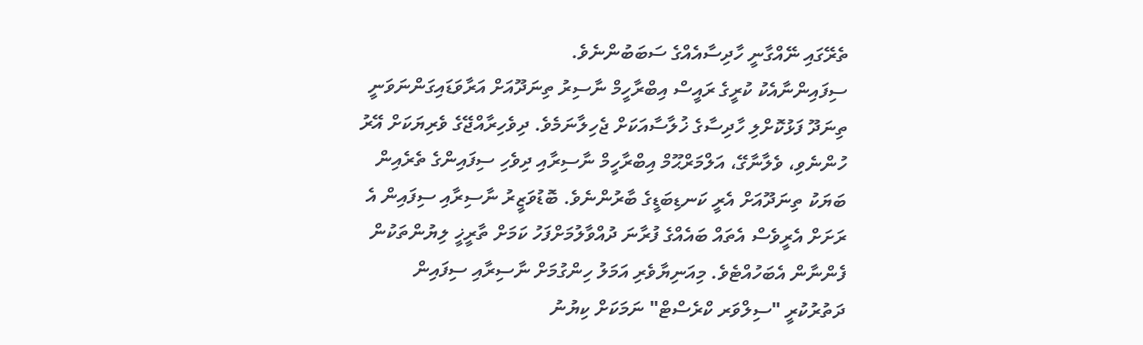ތެރޭގައި ނޭއްގާނީ ހާދިސާއެއްގެ ސަބަބުންނެވެ.
ސިފައިންނާއެކު ކުރީގެ ރައީސް އިބްރާހީމް ނާސިރު ތިނަދޫއަށް އަރާވަޑައިގަންނަވަނީ
ތިނަދޫ ފަޅުކޮށްލި ހާދިސާގެ ޚުލާސާއަކަށް ޖެހިލާނަމެވެ. ދިވެހިރާއްޖޭގެ ވެރިޔަކަށް އޭރު ހުންނެވި، ވެލާނާގޭ، އަލްމަރްޙޫމް އިބްރާހީމް ނާސިރާއި ދިވެހި ސިފައިންގެ ތެރެއިން ބަޔަކު ތިނަދޫއަށް އެރީ ކަނޑިބަޑީގެ ބާރުންނެވެ. ބޮޑުވަޒީރު ނާސިރާއި ސިފައިން އެ ރަށަށް އެރީވެސް އެތައް ބައެއްގެ ފުރާނަ ދުއްވާލުމަށްފަހު ކަމަށް ތާރީޚީ ލިޔުންތަކުން ފެންނާން އެބަހުއްޓެވެ. މިއަނިޔާވެރި އަމަލު ހިންގުމަށް ނާސިރާއި ސިފައިން ދަތުރުކުރީ "ސިލްވަރ ކްރެސްޓް" ނަމަކަށް ކިޔުނު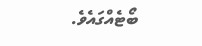ބޯޓެއްގައެވެ.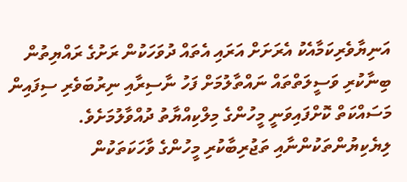އަނިޔާވެރިކަމާއެކު އެރަށަށް އަރައި އެތައް ދުވަހަކުން ރަށުގެ ރައްޔިތުން ބިނާކުރި ވަސީލަތްތައް ނައްތާލުމަށް ފަހު ނާސިރާއި ނިރުބަވެރި ސިފައިން މަސައްކަތް ކޮށްފައިވަނީ މީހުންގެ މިލްކިއްޔާތު ދުއްވާލުމަށެވެ.
ލިޔެކިޔުންތަކުންނާއި ތަޖުރިބާކުރި މީހުންގެ ވާހަކަތަކުން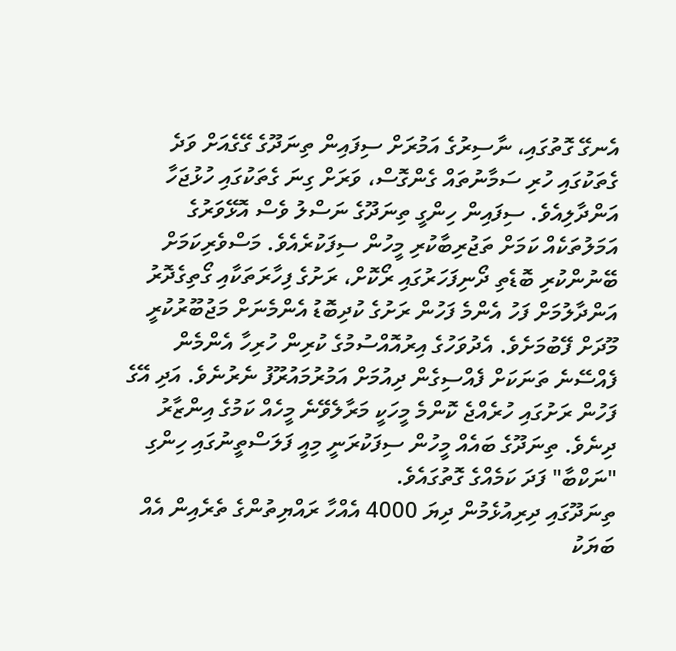އެނގޭ ގޮތުގައި، ނާސިރުގެ އަމުރަށް ސިފައިން ތިނަދޫގެ ގޭގެއަށް ވަދެ ގެތަކުގައި ހުރި ސަމާނުތައް ގެންގޮސް، ވަރަށް ގިނަ ގެތަކުގައި ހުޅުޖަހާ އަންދާލިއެވެ. ސިފައިން ހިންގީ ތިނަދޫގެ ނަސްލު ވެސް އޮޅޭވަރުގެ އަމަލުތަކެއް ކަމަށް ތަޖުރިބާކުރި މީހުން ސިފަކުރެއެވެ. މަސްވެރިކަމަށް ބޭނުންކުރި ބޮޑެތި ދޯނިފަހަރުގައި ރޯކޮށް، ރަށުގެ ފިހާރަތަކާއި ގޯތިގެދޮރު އަންދާލުމަށް ފަހު އެންމެ ފަހުން ރަށުގެ ކުދިބޮޑު އެންމެނަށް މަޖުބޫރުކުރީ މޫދަށް ފޭބުމަށެވެ. އެދުވަހުގެ އިރުއޮއްސުމުގެ ކުރިން ހުރިހާ އެންމެން ފެއްސޭނެ ތަނަކަށް ފެއްސިގެން ދިއުމަށް އަމުރުމައުރޫފު ނެރުނެވެ. އަދި އޭގެ ފަހުން ރަށުގައި ހުރެއްޖެ ކޮންމެ މީހަކީ މަރާލެވޭނެ މީހެއް ކަމުގެ އިންޒާރު ދިނެވެ. ތިނަދޫގެ ބައެއް މީހުން ސިފަކުރަނީ މިއީ ފަލަސްތީނުގައި ހިންގި "ނަކްބާ" ފަދަ ކަމެއްގެ ގޮތުގައެވެ.
ތިނަދޫގައި ދިރިއުޅެމުން ދިޔަ 4000 އެއްހާ ރައްޔިތުންގެ ތެރެއިން އެއް ބަޔަކު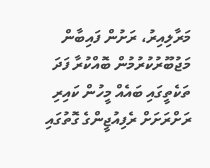މަރާލިއިރު، ރަށުން ފައިބާން މަޖުބޫރުކުރުމުން ބޮއްކުރާ ފަދަ ތަކެތީގައި ބައެއް މީހުން ކައިރި ރަށްރަށަށް ރެފިއުޖީންގެ ގޮތުގައި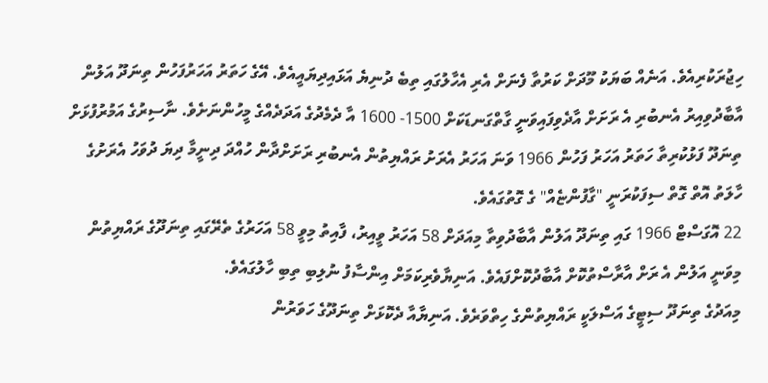ހިޖުރަކުރިއެވެ. އަނެއް ބަޔަކު މޫދަށް ކަރުތާ ފެނަށް އެރި އެހާލުގައި ތިބެ ދުނިޔެ އަޅައިދިޔައީއެވެ. އޭގެ ހަތަރު އަހަރުފަހުން ތިނަދޫ އަލުން އާބާދުވިއިރު އެނބުރި އެ ރަށަށް އާދެވިފައިވަނީ ގާތްގަނޑަކަށް 1500- 1600 އާ ދެމެދުގެ އަދަދެއްގެ މީހުންނަށެވެ. ނާސިރުގެ އަމުރުފުޅަށް ތިނަދޫ ފަޅުކުރިތާ ހަތަރު އަހަރު ފަހުން 1966 ވަނަ އަހަރު އެރަށު ރައްޔިތުން އެނބުރި ރަށަށްދާން ހުއްދަ ދިނީމާ ދިޔަ ދުވަހު އެރަށުގެ ހާލަތު އޮތް ގޮތް ސިފަކުރަނީ "ގާފުންޏެއް" ގެ ގޮތުގައެވެ.
22 އޮގަސްޓް 1966 ގައި ތިނަދޫ އަލުން އާބާދުވިތާ މިއަދަށް 58 އަހަރު ވީއިރު، ފާއިތު މިވީ 58 އަހަރުގެ ތެރޭގައި ތިނަދޫގެ ރައްޔިތުން މިވަނީ އަލުން އެ ރަށް އާރާސްތުކޮށް އާބާދުކޮށްފައެވެ. އަނިޔާވެރިކަމަށް އިންސާފު ނުލިބި ތިބި ހާލުގައެވެ.
މިއަދުގެ ތިނަދޫ ސިޓީގެ އަސްލަކީ ރައްޔިތުންގެ ހިތްވަރެވެ. އަނިޔާއާ ދެކޮޅަށް ތިނަދޫގެ ހަވަރުން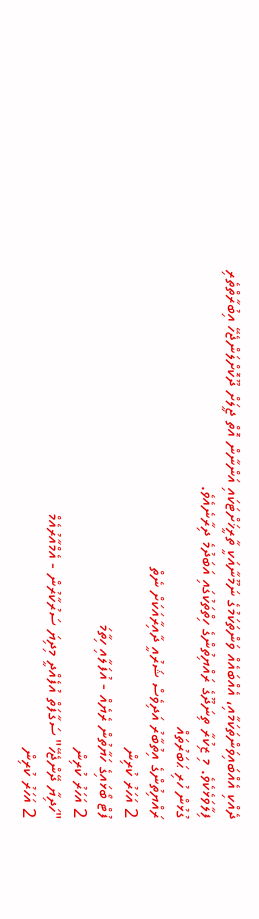ދެއްކި އެއްބައިވަންތަކަމާއި، އެއްބައެއް ވަންތަކަމުގެ ނަމޫނާއަކީ ތާރީޚަށްޓަކައި އަންނާން އޮތް ޖީލަށް ދޫކޮށްލަންޖެހޭ އިބުރާތްތެރި ފިލާވަޅެކެވެ. މި ޒިކުރާ ތިނަދޫގެ ރައްޔިތުންގެ ހިތްތަކުގައި އަބަދުމެ ދިރާނެއެވެ.
ގުޅުން ހުރި ޙަބަރުތައް
ރައްޔިތުންގެ އިތުބާރު އަދިވެސް ޝަރުއީ ދާއިރާއަކަށް ނެތް
2 އަހަރު ކުރިން
ފުޓް ބޯޅައިގެ ހަޔާތުން ރެޔެއް - އުފަލާއި ހިތާމަ
2 އަހަރު ކުރިން
"ހަދިޔާ ދޭންޖެހޭ" ސަގާފަތް އުފެއްދީ މިދިޔަ ސަރުކާރުން - އެމްއާރުއެމް
2 އަހަރު ކުރިން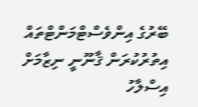ބޭރުގެ އިންވެސްޓްމަންޓްތައް އިތުރުކުރަން ޤާނޫނީ ނިޒާމަށް އިސްލާހު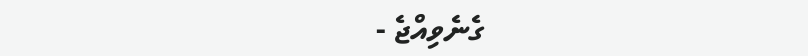ގެނެވިއްޖެ -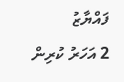ފައްޔާޒު
2 އަހަރު ކުރިން